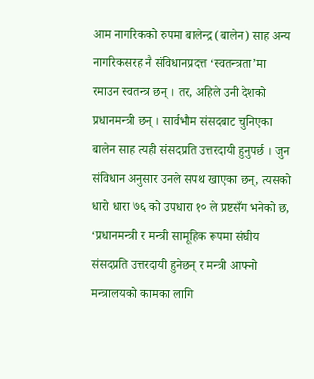आम नागरिकको रुपमा बालेन्द्र (बालेन) साह अन्य नागरिकसरह नै संविधानप्रदत्त ‘स्वतन्त्रता’मा रमाउन स्वतन्त्र छन् । तर, अहिले उनी देशको प्रधानमन्त्री छन् । सार्वभौम संसदबाट चुनिएका बालेन साह त्यही संसदप्रति उत्तरदायी हुनुपर्छ । जुन संविधान अनुसार उनले सपथ खाएका छन्, त्यसको धारो धारा ७६ को उपधारा १० ले प्रष्टसँग भनेको छ, ‘प्रधानमन्त्री र मन्त्री सामूहिक रूपमा संघीय संसदप्रति उत्तरदायी हुनेछन् र मन्त्री आफ्नो मन्त्रालयको कामका लागि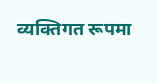व्यक्तिगत रूपमा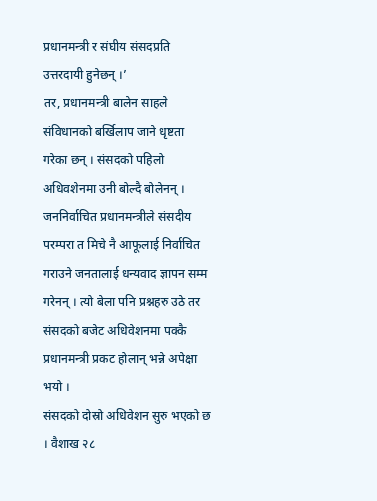प्रधानमन्त्री र संघीय संसदप्रति उत्तरदायी हुनेछन् ।’
तर, प्रधानमन्त्री बालेन साहले संविधानको बर्खिलाप जाने धृष्टता गरेका छन् । संसदको पहिलो अधिवशेनमा उनी बोल्दै बोलेनन् । जननिर्वाचित प्रधानमन्त्रीले संसदीय परम्परा त मिचे नै आफूलाई निर्वाचित गराउने जनतालाई धन्यवाद ज्ञापन सम्म गरेनन् । त्यो बेला पनि प्रश्नहरु उठे तर संसदको बजेट अधिवेशनमा पक्कै प्रधानमन्त्री प्रकट होलान् भन्ने अपेक्षा भयो ।
संसदको दोस्रो अधिवेशन सुरु भएको छ । वैशाख २८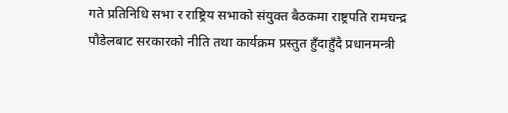गते प्रतिनिधि सभा र राष्ट्रिय सभाको संयुक्त बैठकमा राष्ट्रपति रामचन्द्र पौडेलबाट सरकारको नीति तथा कार्यक्रम प्रस्तुत हुँदाहुँदै प्रधानमन्त्री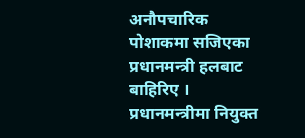अनौपचारिक पोशाकमा सजिएका प्रधानमन्त्री हलबाट बाहिरिए । प्रधानमन्त्रीमा नियुक्त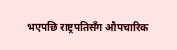भएपछि राष्ट्रपतिसँग औपचारिक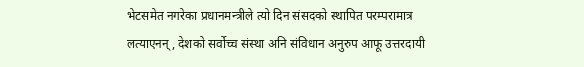भेटसमेत नगरेका प्रधानमन्त्रीले त्यो दिन संसदको स्थापित परम्परामात्र लत्याएनन्, देशको सर्वोच्च संस्था अनि संविधान अनुरुप आफू उत्तरदायी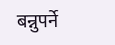बन्नुपर्ने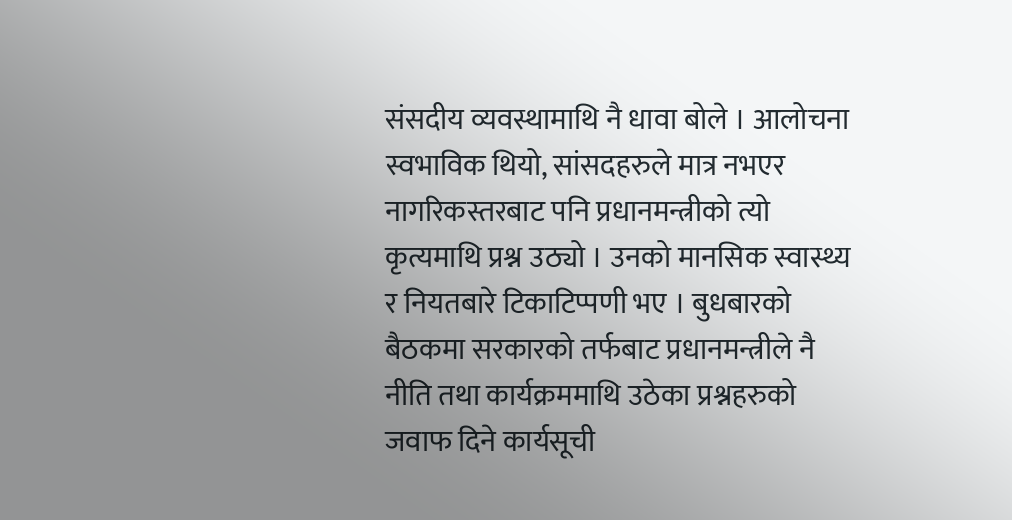संसदीय व्यवस्थामाथि नै धावा बोले । आलोचना स्वभाविक थियो, सांसदहरुले मात्र नभएर नागरिकस्तरबाट पनि प्रधानमन्त्रीको त्यो कृत्यमाथि प्रश्न उठ्यो । उनको मानसिक स्वास्थ्य र नियतबारे टिकाटिप्पणी भए । बुधबारको बैठकमा सरकारको तर्फबाट प्रधानमन्त्रीले नै नीति तथा कार्यक्रममाथि उठेका प्रश्नहरुको जवाफ दिने कार्यसूची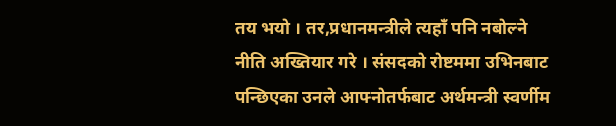तय भयो । तर,प्रधानमन्त्रीले त्यहाँ पनि नबोल्ने नीति अख्तियार गरे । संसदको रोष्टममा उभिनबाट पन्छिएका उनले आफ्नोतर्फबाट अर्थमन्त्री स्वर्णीम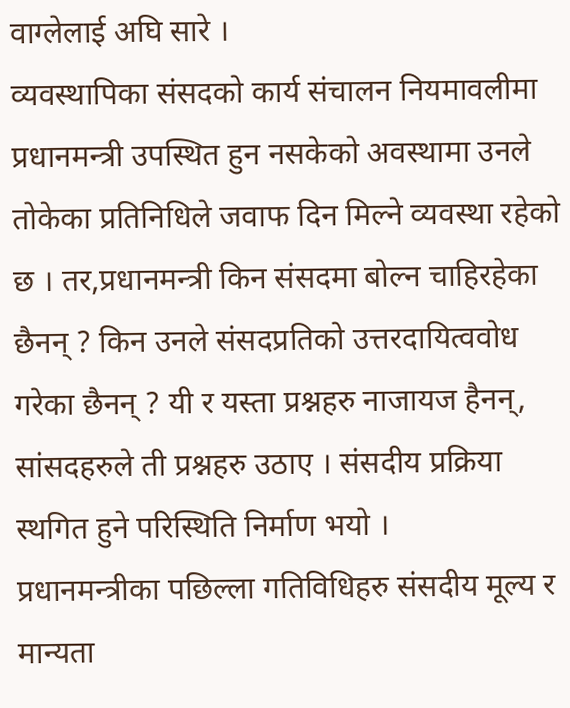वाग्लेलाई अघि सारे ।
व्यवस्थापिका संसदको कार्य संचालन नियमावलीमा प्रधानमन्त्री उपस्थित हुन नसकेको अवस्थामा उनले तोकेका प्रतिनिधिले जवाफ दिन मिल्ने व्यवस्था रहेको छ । तर,प्रधानमन्त्री किन संसदमा बोल्न चाहिरहेका छैनन् ? किन उनले संसदप्रतिको उत्तरदायित्ववोध गरेका छैनन् ? यी र यस्ता प्रश्नहरु नाजायज हैनन्, सांसदहरुले ती प्रश्नहरु उठाए । संसदीय प्रक्रिया स्थगित हुने परिस्थिति निर्माण भयो ।
प्रधानमन्त्रीका पछिल्ला गतिविधिहरु संसदीय मूल्य र मान्यता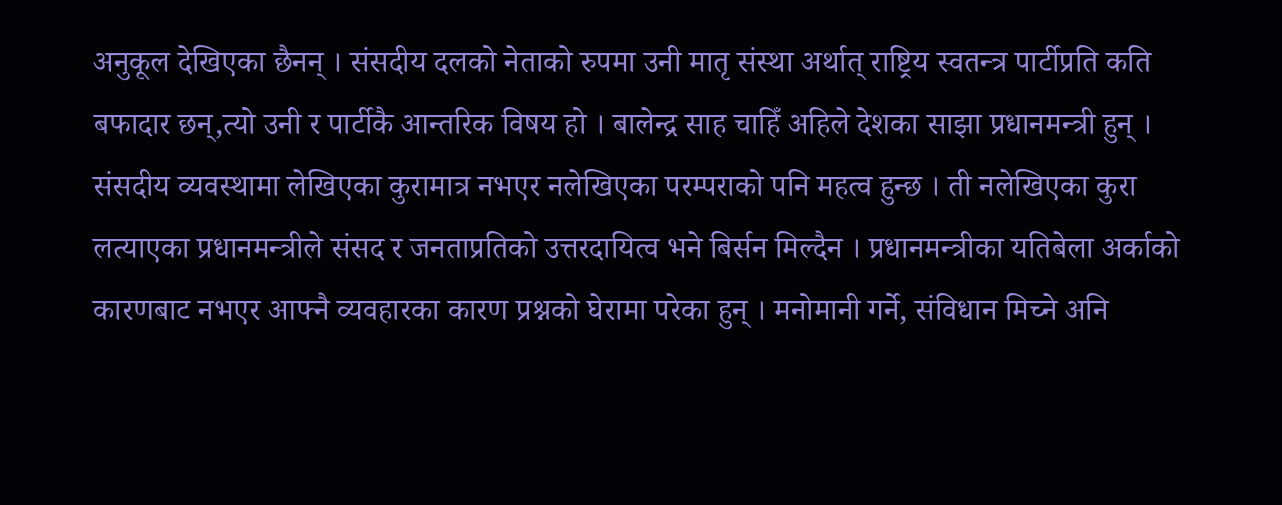अनुकूल देखिएका छैनन् । संसदीय दलको नेताको रुपमा उनी मातृ संस्था अर्थात् राष्ट्रिय स्वतन्त्र पार्टीप्रति कति बफादार छन्,त्यो उनी र पार्टीकै आन्तरिक विषय हो । बालेन्द्र साह चाहिँ अहिले देशका साझा प्रधानमन्त्री हुन् । संसदीय व्यवस्थामा लेखिएका कुरामात्र नभएर नलेखिएका परम्पराको पनि महत्व हुन्छ । ती नलेखिएका कुरा लत्याएका प्रधानमन्त्रीले संसद र जनताप्रतिको उत्तरदायित्व भने बिर्सन मिल्दैन । प्रधानमन्त्रीका यतिबेला अर्काको कारणबाट नभएर आफ्नै व्यवहारका कारण प्रश्नको घेरामा परेका हुन् । मनोमानी गर्ने, संविधान मिच्ने अनि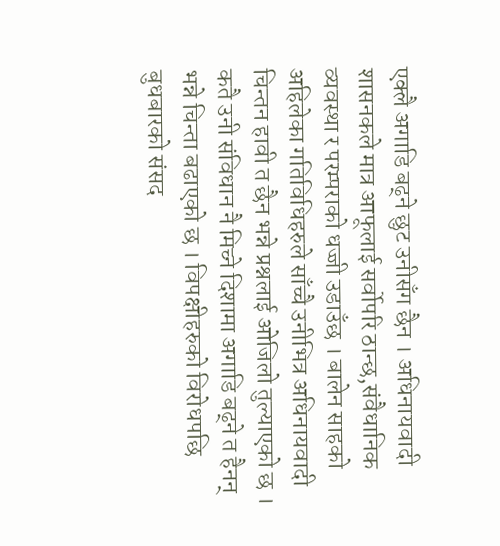एक्लै अगाडि बढ्ने छुट उनीसँग छैन । अधिनायवादी शासनकले मात्र आफूलाई सर्वोपरि ठान्छ,संवैधानिक व्यवस्था र परम्पराको धज्जी उडाउँछ । बालेन साहको अहिलेका गतिविधिहरुले साँच्चै उनीभित्र अधिनायवादी चिन्तन हावी त छैन भन्ने प्रश्नलाई ओजिलो तुल्याएको छ । कतै उनी संविधान नै मिच्ने दिशामा अगाडि बढ्ने त हैनन् भन्ने चिन्ता बढाएको छ । विपक्षीहरुको विरोधपछि बुधबारको संसद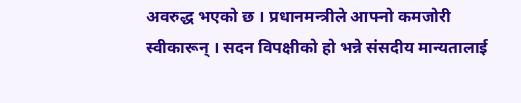अवरुद्ध भएको छ । प्रधानमन्त्रीले आफ्नो कमजोरी स्वीकारून् । सदन विपक्षीको हो भन्ने संसदीय मान्यतालाई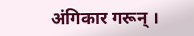अंगिकार गरून् ।